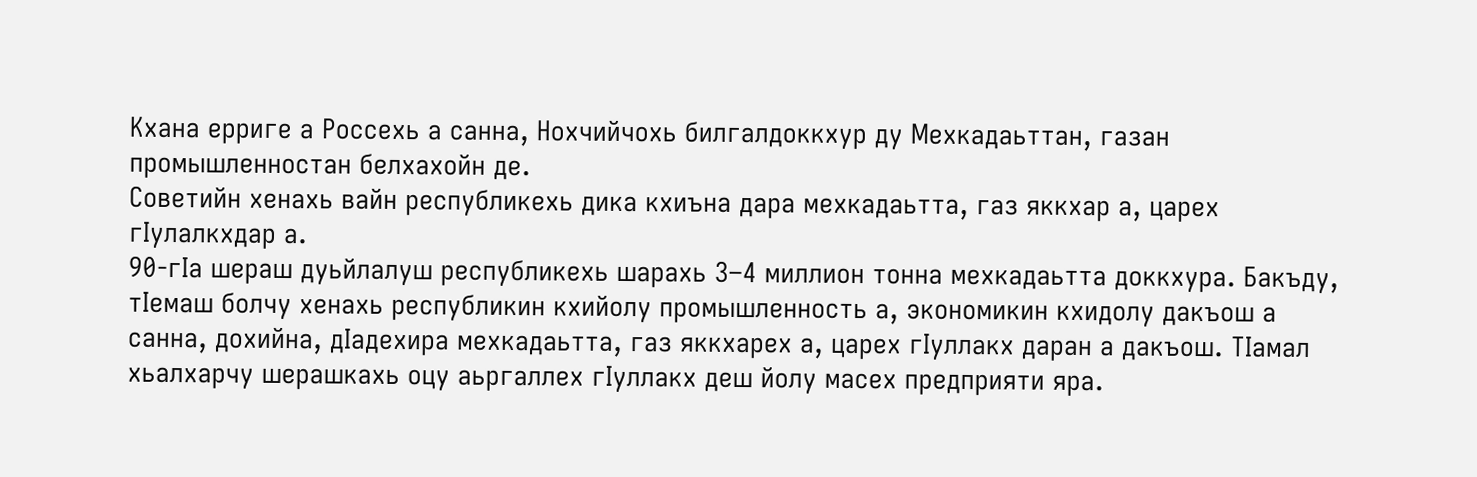Кхана ерриге а Россехь а санна, Нохчийчохь билгалдоккхур ду Мехкадаьттан, газан промышленностан белхахойн де.
Советийн хенахь вайн республикехь дика кхиъна дара мехкадаьтта, газ яккхар а, царех гIулалкхдар а.
90-гIа шераш дуьйлалуш республикехь шарахь 3–4 миллион тонна мехкадаьтта доккхура. Бакъду, тIемаш болчу хенахь республикин кхийолу промышленность а, экономикин кхидолу дакъош а санна, дохийна, дIадехира мехкадаьтта, газ яккхарех а, царех гIуллакх даран а дакъош. ТIамал хьалхарчу шерашкахь оцу аьргаллех гIуллакх деш йолу масех предприяти яра.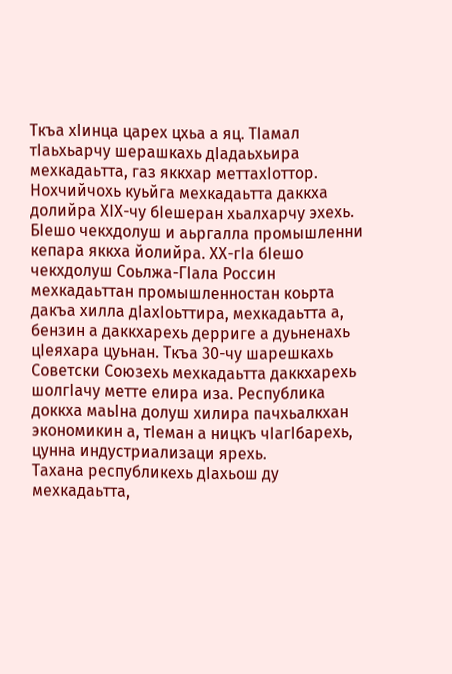Ткъа хIинца царех цхьа а яц. ТIамал тIаьхьарчу шерашкахь дIадаьхьира мехкадаьтта, газ яккхар меттахIоттор.
Нохчийчохь куьйга мехкадаьтта даккха долийра ХIХ-чу бIешеран хьалхарчу эхехь. БIешо чекхдолуш и аьргалла промышленни кепара яккха йолийра. ХХ-гIа бIешо чекхдолуш Соьлжа-ГIала Россин мехкадаьттан промышленностан коьрта дакъа хилла дIахIоьттира, мехкадаьтта а, бензин а даккхарехь дерриге а дуьненахь цIеяхара цуьнан. Ткъа 30-чу шарешкахь Советски Союзехь мехкадаьтта даккхарехь шолгIачу метте елира иза. Республика доккха маьIна долуш хилира пачхьалкхан экономикин а, тIеман а ницкъ чIагIбарехь, цунна индустриализаци ярехь.
Тахана республикехь дIахьош ду мехкадаьтта,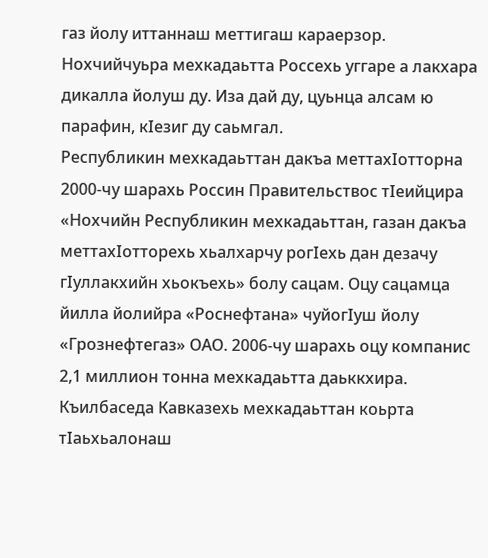газ йолу иттаннаш меттигаш караерзор.
Нохчийчуьра мехкадаьтта Россехь уггаре а лакхара дикалла йолуш ду. Иза дай ду, цуьнца алсам ю парафин, кIезиг ду саьмгал.
Республикин мехкадаьттан дакъа меттахIотторна 2000-чу шарахь Россин Правительствос тIеийцира «Нохчийн Республикин мехкадаьттан, газан дакъа меттахIотторехь хьалхарчу рогIехь дан дезачу гIуллакхийн хьокъехь» болу сацам. Оцу сацамца йилла йолийра «Роснефтана» чуйогIуш йолу «Грознефтегаз» ОАО. 2006-чу шарахь оцу компанис 2,1 миллион тонна мехкадаьтта даьккхира. Къилбаседа Кавказехь мехкадаьттан коьрта тIаьхьалонаш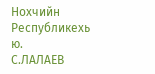Нохчийн Республикехь ю.
С.ЛАЛАЕВ